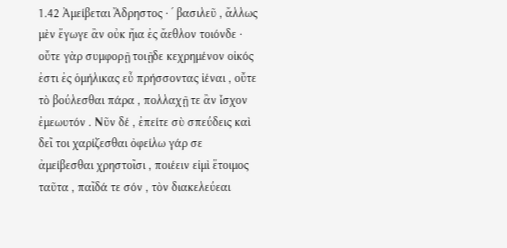1.42 Ἀμείβεται Ἄδρηστος · ʹ βασιλεῦ , ἄλλως μὲν ἔγωγε ἂν οὐκ ἤια ἐς ἄεθλον τοιόνδε · οὔτε γὰρ συμφορῇ τοιῇδε κεχρημένον οἰκός ἐστι ἐς ὁμήλικας εὖ πρήσσοντας ἰέναι , οὔτε τὸ βούλεσθαι πάρα , πολλαχῇ τε ἂν ἶσχον ἐμεωυτόν . Νῦν δέ , ἐπείτε σὺ σπεύδεις καὶ δεῖ τοι χαρίζεσθαι ὀφείλω γάρ σε ἀμείβεσθαι χρηστοῖσι , ποιέειν εἰμὶ ἕτοιμος ταῦτα , παῖδά τε σόν , τὸν διακελεύεαι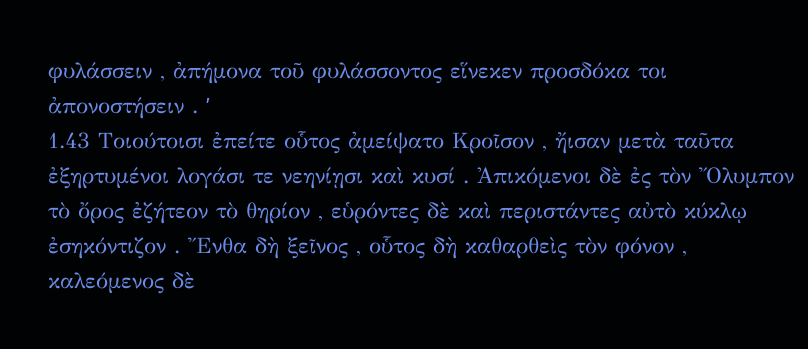φυλάσσειν , ἀπήμονα τοῦ φυλάσσοντος εἵνεκεν προσδόκα τοι ἀπονοστήσειν . ʹ
1.43 Τοιούτοισι ἐπείτε οὗτος ἀμείψατο Κροῖσον , ἤισαν μετὰ ταῦτα ἐξηρτυμένοι λογάσι τε νεηνίῃσι καὶ κυσί . Ἀπικόμενοι δὲ ἐς τὸν Ὄλυμπον τὸ ὄρος ἐζήτεον τὸ θηρίον , εὑρόντες δὲ καὶ περιστάντες αὐτὸ κύκλῳ ἐσηκόντιζον . Ἔνθα δὴ ξεῖνος , οὗτος δὴ καθαρθεὶς τὸν φόνον , καλεόμενος δὲ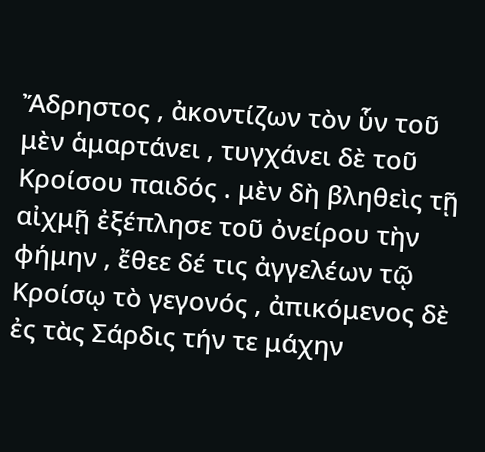Ἄδρηστος , ἀκοντίζων τὸν ὗν τοῦ μὲν ἁμαρτάνει , τυγχάνει δὲ τοῦ Κροίσου παιδός . μὲν δὴ βληθεὶς τῇ αἰχμῇ ἐξέπλησε τοῦ ὀνείρου τὴν φήμην , ἔθεε δέ τις ἀγγελέων τῷ Κροίσῳ τὸ γεγονός , ἀπικόμενος δὲ ἐς τὰς Σάρδις τήν τε μάχην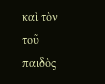καὶ τὸν τοῦ παιδὸς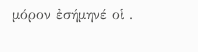μόρον ἐσήμηνέ οἱ .